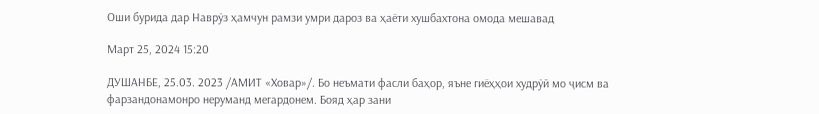Оши бурида дар Наврӯз ҳамчун рамзи умри дароз ва ҳаёти хушбахтона омода мешавад

Март 25, 2024 15:20

ДУШАНБЕ, 25.03. 2023 /АМИТ «Ховар»/. Бо неъмати фасли баҳор, яъне гиёҳҳои худрӯй мо ҷисм ва фарзандонамонро неруманд мегардонем. Бояд ҳар зани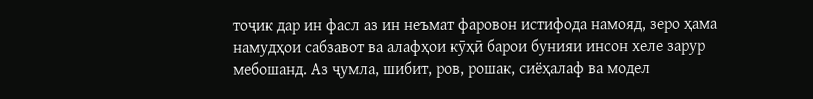тоҷик дар ин фасл аз ин неъмат фаровон истифода намояд, зеро ҳама намудҳои сабзавот ва алафҳои кӯҳӣ барои бунияи инсон хеле зарур мебошанд. Аз ҷумла, шибит, ров, рошак, сиёҳалаф ва модел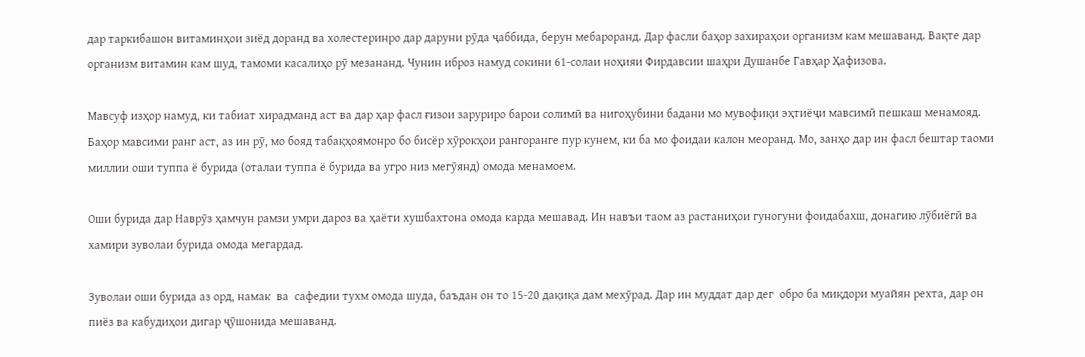дар таркибашон витаминҳои зиёд доранд ва холестеринро дар даруни рӯда ҷаббида, берун мебароранд. Дар фасли баҳор захираҳои организм кам мешаванд. Вақте дар организм витамин кам шуд, тамоми касалиҳо рӯ мезананд. Чунин иброз намуд сокини 61-солаи ноҳияи Фирдавсии шаҳри Душанбе Гавҳар Ҳафизова.

Мавсуф изҳор намуд, ки табиат хирадманд аст ва дар ҳар фасл ғизои заруриро барои солимӣ ва нигоҳубини бадани мо мувофиқи эҳтиёҷи мавсимӣ пешкаш менамояд. Баҳор мавсими ранг аст, аз ин рӯ, мо бояд табақҳоямонро бо бисёр хӯрокҳои рангоранге пур кунем, ки ба мо фоидаи калон меоранд. Мо, занҳо дар ин фасл бештар таоми миллии оши туппа ё бурида (оталаи туппа ё бурида ва угро низ мегӯянд) омода менамоем.

Оши бурида дар Наврӯз ҳамчун рамзи умри дароз ва ҳаёти хушбахтона омода карда мешавад. Ин навъи таом аз растаниҳои гуногуни фоидабахш, донагию лӯбиёгӣ ва хамири зуволаи бурида омода мегардад.

Зуволаи оши бурида аз орд, намак  ва  сафедии тухм омода шуда, баъдан он то 15-20 дақиқа дам мехӯрад. Дар ин муддат дар дег  обро ба миқдори муайян рехта, дар он пиёз ва кабудиҳои дигар ҷӯшонида мешаванд.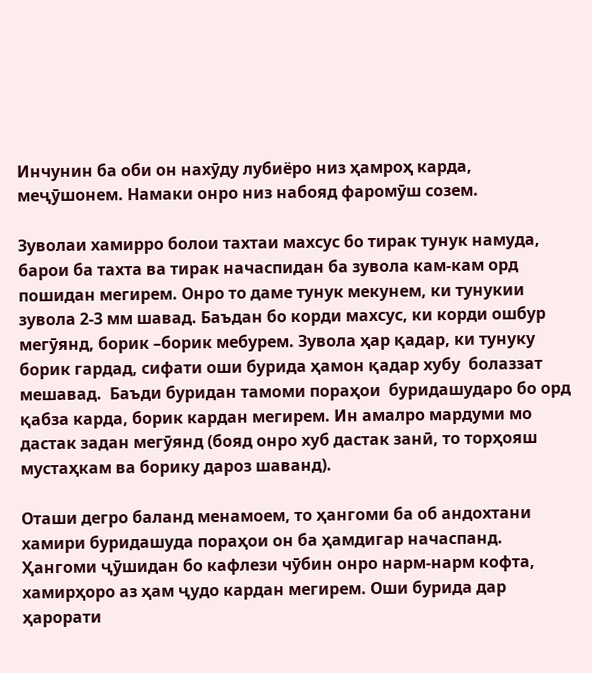Инчунин ба оби он нахӯду лубиёро низ ҳамроҳ карда, меҷӯшонем. Намаки онро низ набояд фаромӯш созем.

Зуволаи хамирро болои тахтаи махсус бо тирак тунук намуда, барои ба тахта ва тирак начаспидан ба зувола кам-кам орд пошидан мегирем. Онро то даме тунук мекунем, ки тунукии зувола 2-3 мм шавад. Баъдан бо корди махсус, ки корди ошбур мегӯянд, борик –борик мебурем. Зувола ҳар қадар, ки тунуку борик гардад, сифати оши бурида ҳамон қадар хубу  болаззат мешавад.  Баъди буридан тамоми пораҳои  буридашударо бо орд қабза карда, борик кардан мегирем. Ин амалро мардуми мо дастак задан мегӯянд (бояд онро хуб дастак занӣ, то торҳояш мустаҳкам ва борику дароз шаванд).

Оташи дегро баланд менамоем, то ҳангоми ба об андохтани хамири буридашуда пораҳои он ба ҳамдигар начаспанд. Ҳангоми ҷӯшидан бо кафлези чӯбин онро нарм-нарм кофта, хамирҳоро аз ҳам ҷудо кардан мегирем. Оши бурида дар ҳарорати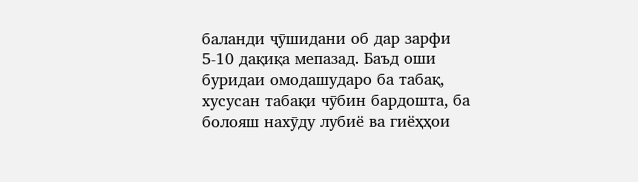баланди ҷӯшидани об дар зарфи 5-10 дақиқа мепазад. Баъд оши буридаи омодашударо ба табақ, хусусан табақи чӯбин бардошта, ба болояш нахӯду лубиё ва гиёҳҳои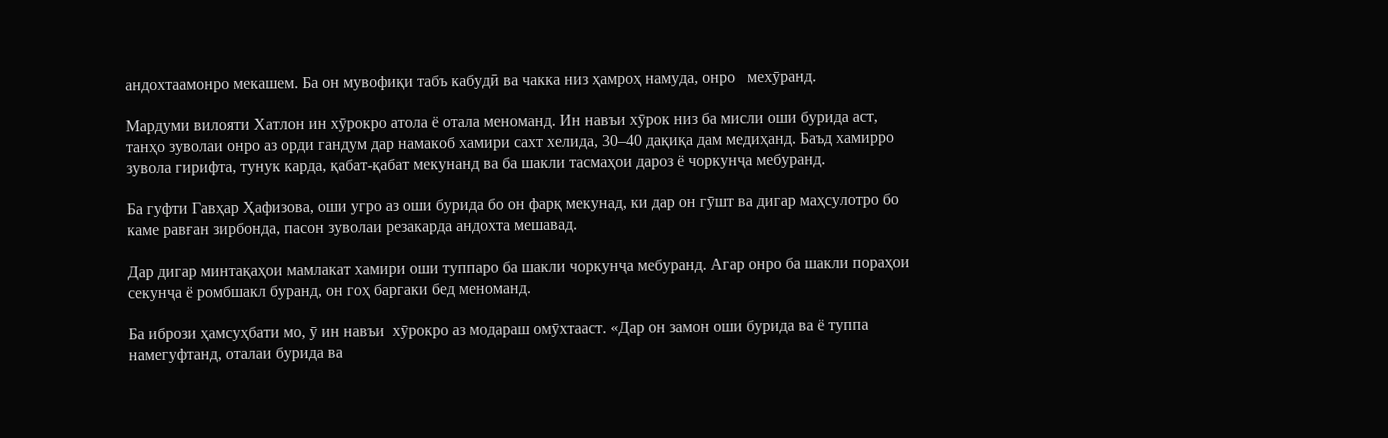андохтаамонро мекашем. Ба он мувофиқи табъ кабудӣ ва чакка низ ҳамроҳ намуда, онро   мехӯранд.

Мардуми вилояти Хатлон ин хӯрокро атола ё отала меноманд. Ин навъи хӯрок низ ба мисли оши бурида аст, танҳо зуволаи онро аз орди гандум дар намакоб хамири сахт хелида, 30–40 дақиқа дам медиҳанд. Баъд хамирро зувола гирифта, тунук карда, қабат-қабат мекунанд ва ба шакли тасмаҳои дароз ё чоркунҷа мебуранд.

Ба гуфти Гавҳар Ҳафизова, оши угро аз оши бурида бо он фарқ мекунад, ки дар он гӯшт ва дигар маҳсулотро бо каме равған зирбонда, пасон зуволаи резакарда андохта мешавад.

Дар дигар минтақаҳои мамлакат хамири оши туппаро ба шакли чоркунҷа мебуранд. Агар онро ба шакли пораҳои секунҷа ё ромбшакл буранд, он гоҳ баргаки бед меноманд.

Ба ибрози ҳамсуҳбати мо, ӯ ин навъи  хӯрокро аз модараш омӯхтааст. «Дар он замон оши бурида ва ё туппа намегуфтанд, оталаи бурида ва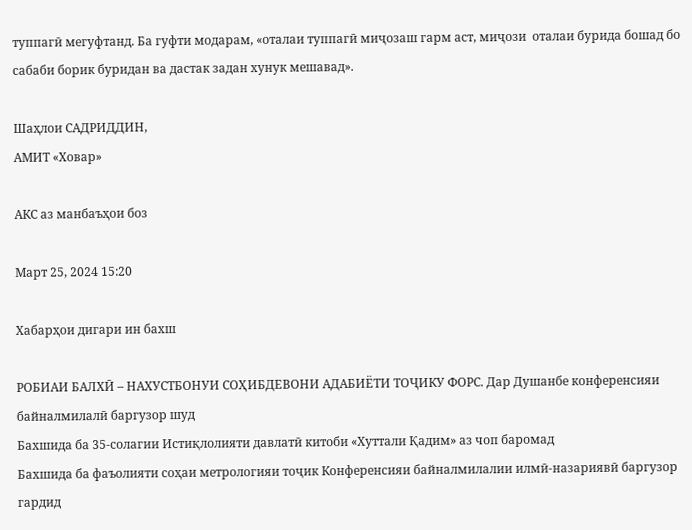туппагӣ мегуфтанд. Ба гуфти модарам, «оталаи туппагӣ миҷозаш гарм аст, миҷози  оталаи бурида бошад бо сабаби борик буридан ва дастак задан хунук мешавад».

Шаҳлои САДРИДДИН,
АМИТ «Ховар»

АКС аз манбаъҳои боз

Март 25, 2024 15:20

Хабарҳои дигари ин бахш

РОБИАИ БАЛХӢ – НАХУСТБОНУИ СОҲИБДЕВОНИ АДАБИЁТИ ТОҶИКУ ФОРС. Дар Душанбе конференсияи байналмилалӣ баргузор шуд
Бахшида ба 35-солагии Истиқлолияти давлатӣ китоби «Хуттали Қадим» аз чоп баромад
Бахшида ба фаъолияти соҳаи метрологияи тоҷик Конференсияи байналмилалии илмӣ-назариявӣ баргузор гардид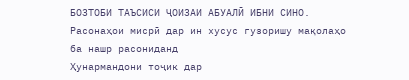БОЗТОБИ ТАЪСИСИ ҶОИЗАИ АБУАЛӢ ИБНИ СИНО. Расонаҳои мисрӣ дар ин хусус гузоришу мақолаҳо ба нашр расониданд
Ҳунармандони тоҷик дар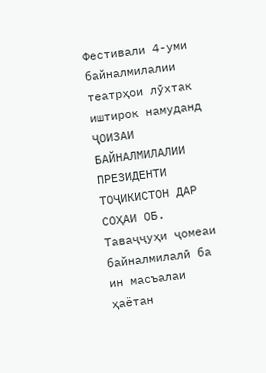Фестивали 4-уми байналмилалии театрҳои лӯхтак иштирок намуданд
ҶОИЗАИ БАЙНАЛМИЛАЛИИ ПРЕЗИДЕНТИ ТОҶИКИСТОН ДАР СОҲАИ ОБ. Таваҷҷуҳи ҷомеаи байналмилалӣ ба ин масъалаи ҳаётан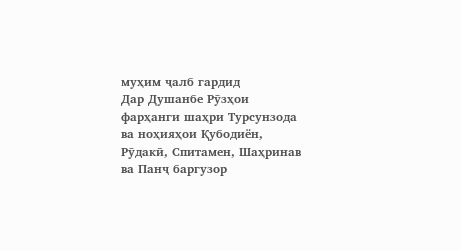муҳим ҷалб гардид
Дар Душанбе Рӯзҳои фарҳанги шаҳри Турсунзода ва ноҳияҳои Қубодиён, Рӯдакӣ, Спитамен, Шаҳринав ва Панҷ баргузор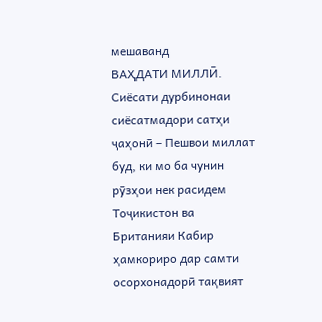мешаванд
ВАҲДАТИ МИЛЛӢ. Сиёсати дурбинонаи сиёсатмадори сатҳи ҷаҳонӣ – Пешвои миллат буд, ки мо ба чунин рӯзҳои нек расидем
Тоҷикистон ва Британияи Кабир ҳамкориро дар самти осорхонадорӣ тақвият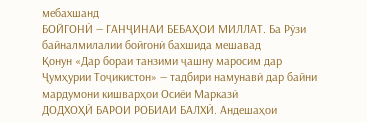мебахшанд
БОЙГОНӢ — ГАНҶИНАИ БЕБАҲОИ МИЛЛАТ. Ба Рӯзи байналмилалии бойгонӣ бахшида мешавад
Қонун «Дар бораи танзими ҷашну маросим дар Ҷумҳурии Тоҷикистон» — тадбири намунавӣ дар байни мардумони кишварҳои Осиёи Марказӣ
ДОДХОҲӢ БАРОИ РОБИАИ БАЛХӢ. Андешаҳои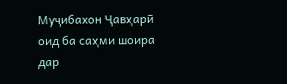Муҷибахон Ҷавҳарӣ оид ба саҳми шоира дар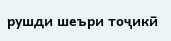рушди шеъри тоҷикӣ